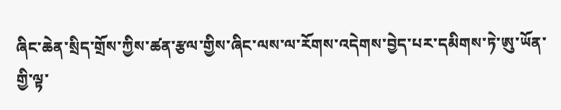ཞིང་ཆེན་སྲིད་གྲོས་ཀྱིས་ཚན་རྩལ་གྱིས་ཞིང་ལས་ལ་རོགས་འདེགས་བྱེད་པར་དམིགས་ཏེ་ཨུ་ཡོན་གྱི་ལྟ་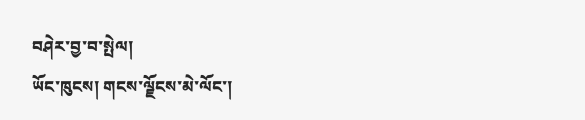བཤེར་བྱ་བ་སྤེལ།
ཡོང་ཁུངས། གངས་ལྗོངས་མེ་ལོང་།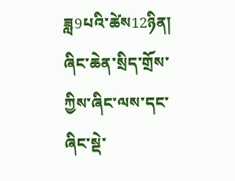ཟླ9པའི་ཚེས12ཉིན། ཞིང་ཆེན་སྲིད་གྲོས་ཀྱིས་ཞིང་ལས་དང་ཞིང་སྡེ་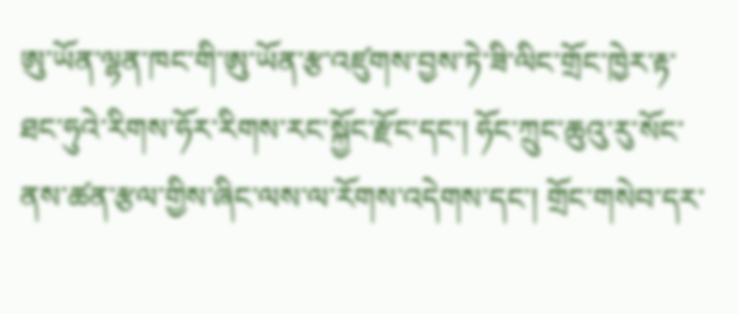ཨུ་ཡོན་ལྷན་ཁང་གི་ཨུ་ཡོན་རྩ་འཛུགས་བྱས་ཏེ་ཟི་ལིང་གྲོང་ཁྱེར་རྟ་ཐང་ཧུའེ་རིགས་ཧོར་རིགས་རང་སྐྱོང་རྫོང་དང་། ཧོང་ཀྲུང་ཆུའུ་རུ་སོང་ནས་ཚན་རྩལ་གྱིས་ཞིང་ལས་ལ་རོགས་འདེགས་དང་། གྲོང་གསེབ་དར་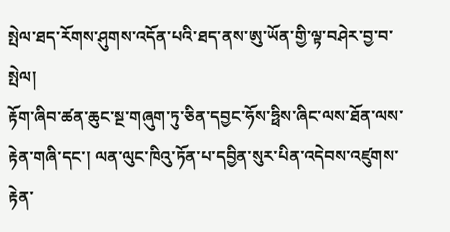སྤེལ་ཐད་རོགས་ཤུགས་འདོན་པའི་ཐད་ནས་ཨུ་ཡོན་གྱི་ལྟ་བཤེར་བྱ་བ་སྤེལ།
རྟོག་ཞིབ་ཚན་ཆུང་སྔ་གཞུག་ཏུ་ཅིན་དབྱང་ཧོས་ཧྥིས་ཞིང་ལས་ཐོན་ལས་རྟེན་གཞི་དང་། ལན་ལུང་ཁིའུ་ཏོན་པ་དབྱིན་སུར་པིན་འདེབས་འཛུགས་རྟེན་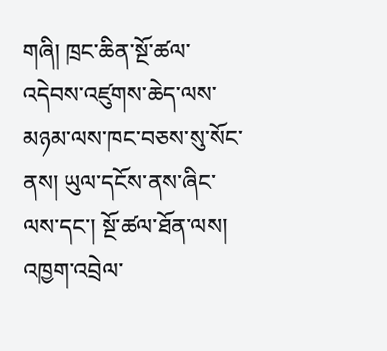གཞི། ཁྲང་ཆིན་སྔོ་ཚལ་འདེབས་འཛུགས་ཆེད་ལས་མཉམ་ལས་ཁང་བཅས་སུ་སོང་ནས། ཡུལ་དངོས་ནས་ཞིང་ལས་དང་། སྔོ་ཚལ་ཐོན་ལས། འཁྱག་འབྲེལ་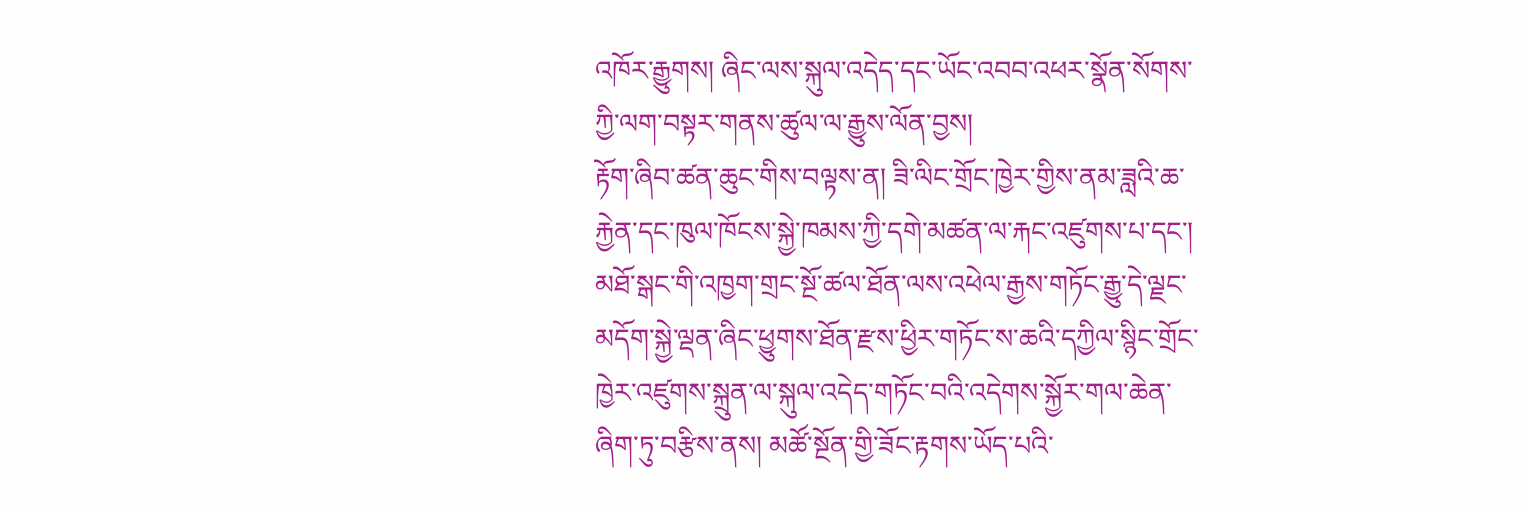འཁོར་རྒྱུགས། ཞིང་ལས་སྐུལ་འདེད་དང་ཡོང་འབབ་འཕར་སྣོན་སོགས་ཀྱི་ལག་བསྟར་གནས་ཚུལ་ལ་རྒྱུས་ལོན་བྱས།
རྟོག་ཞིབ་ཚན་ཆུང་གིས་བལྟས་ན། ཟི་ལིང་གྲོང་ཁྱེར་གྱིས་ནམ་ཟླའི་ཆ་རྐྱེན་དང་ཁུལ་ཁོངས་སྐྱེ་ཁམས་ཀྱི་དགེ་མཚན་ལ་རྐང་འཛུགས་པ་དང་། མཐོ་སྒང་གི་འཁྱག་གྲང་སྔོ་ཚལ་ཐོན་ལས་འཕེལ་རྒྱས་གཏོང་རྒྱུ་དེ་ལྗང་མདོག་སྐྱེ་ལྡན་ཞིང་ཕྱུགས་ཐོན་རྫས་ཕྱིར་གཏོང་ས་ཆའི་དཀྱིལ་སྙིང་གྲོང་ཁྱེར་འཛུགས་སྐྲུན་ལ་སྐུལ་འདེད་གཏོང་བའི་འདེགས་སྐྱོར་གལ་ཆེན་ཞིག་ཏུ་བརྩིས་ནས། མཚོ་སྔོན་གྱི་ཟོང་རྟགས་ཡོད་པའི་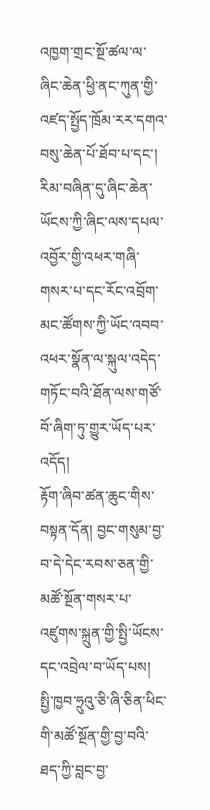འཁྱག་གྲང་སྔོ་ཚལ་ལ་ཞིང་ཆེན་ཕྱི་ནང་ཀུན་གྱི་འཛད་སྤྱོད་ཁྲོམ་རར་དགའ་བསུ་ཆེན་པོ་ཐོབ་པ་དང་། རིམ་བཞིན་དུ་ཞིང་ཆེན་ཡོངས་ཀྱི་ཞིང་ལས་དཔལ་འབྱོར་གྱི་འཕར་གཞི་གསར་པ་དང་རོང་འབྲོག་མང་ཚོགས་ཀྱི་ཡོང་འབབ་འཕར་སྣོན་ལ་སྐུལ་འདེད་གཏོང་བའི་ཐོན་ལས་གཙོ་བོ་ཞིག་ཏུ་གྱུར་ཡོད་པར་འདོད།
རྟོག་ཞིབ་ཚན་ཆུང་གིས་བསྟན་དོན། བྱང་གསུམ་བྱ་བ་དེ་དེང་རབས་ཅན་གྱི་མཚོ་སྔོན་གསར་པ་འཛུགས་སྐྲུན་གྱི་སྤྱི་ཡོངས་དང་འབྲེལ་བ་ཡོད་པས། སྤྱི་ཁྱབ་ཧྲུའུ་ཅི་ཞི་ཅིན་ཕིང་གི་མཚོ་སྔོན་གྱི་བྱ་བའི་ཐད་ཀྱི་བླང་བྱ་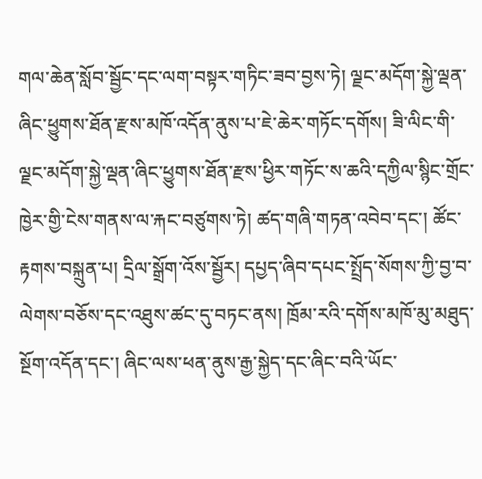གལ་ཆེན་སློབ་སྦྱོང་དང་ལག་བསྟར་གཏིང་ཟབ་བྱས་ཏེ། ལྗང་མདོག་སྐྱེ་ལྡན་ཞིང་ཕྱུགས་ཐོན་རྫས་མཁོ་འདོན་ནུས་པ་ཇེ་ཆེར་གཏོང་དགོས། ཟི་ལིང་གི་ལྗང་མདོག་སྐྱེ་ལྡན་ཞིང་ཕྱུགས་ཐོན་རྫས་ཕྱིར་གཏོང་ས་ཆའི་དཀྱིལ་སྙིང་གྲོང་ཁྱེར་གྱི་ངེས་གནས་ལ་རྐང་བཙུགས་ཏེ། ཚད་གཞི་གཏན་འབེབ་དང་། ཚོང་རྟགས་བསྐྲུན་པ། དྲིལ་སྒྲོག་འོས་སྦྱོར། དཔྱད་ཞིབ་དཔང་སྤྲོད་སོགས་ཀྱི་བྱ་བ་ལེགས་བཅོས་དང་འཐུས་ཚང་དུ་བཏང་ནས། ཁྲོམ་རའི་དགོས་མཁོ་མུ་མཐུད་སྔོག་འདོན་དང་། ཞིང་ལས་ཕན་ནུས་རྒྱ་སྐྱེད་དང་ཞིང་བའི་ཡོང་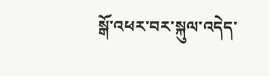སྒོ་འཕར་བར་སྐུལ་འདེད་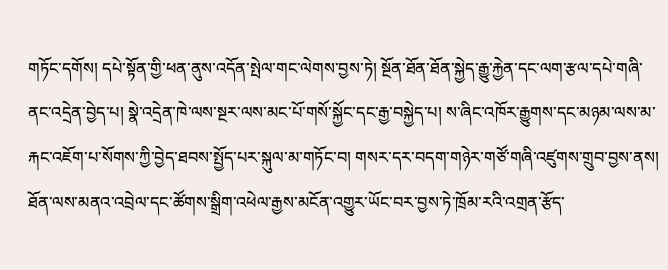གཏོང་དགོས། དཔེ་སྟོན་གྱི་ཕན་ནུས་འདོན་སྤེལ་གང་ལེགས་བྱས་ཏེ། སྔོན་ཐོན་ཐོན་སྐྱེད་རྒྱུ་རྐྱེན་དང་ལག་རྩལ་དཔེ་གཞི་ནང་འདྲེན་བྱེད་པ། སྣེ་འདྲེན་ཁེ་ལས་སྔར་ལས་མང་པོ་གསོ་སྐྱོང་དང་རྒྱ་བསྐྱེད་པ། ས་ཞིང་འཁོར་རྒྱུགས་དང་མཉམ་ལས་མ་རྐང་འཇོག་པ་སོགས་ཀྱི་བྱེད་ཐབས་སྤྱོད་པར་སྐུལ་མ་གཏོང་བ། གསར་དར་བདག་གཉེར་གཙོ་གཞི་འཛུགས་གྲུབ་བྱས་ནས། ཐོན་ལས་མནའ་འབྲེལ་དང་ཚོགས་སྒྲིག་འཕེལ་རྒྱས་མངོན་འགྱུར་ཡོང་བར་བྱས་ཏེ་ཁྲོམ་རའི་འགྲན་རྩོད་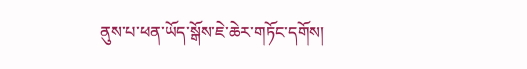ནུས་པ་ཕན་ཡོད་སྒོས་ཇེ་ཆེར་གཏོང་དགོས།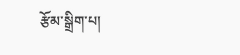རྩོམ་སྒྲིག་པ།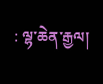: ལྷ་ཆེན་རྒྱལ།